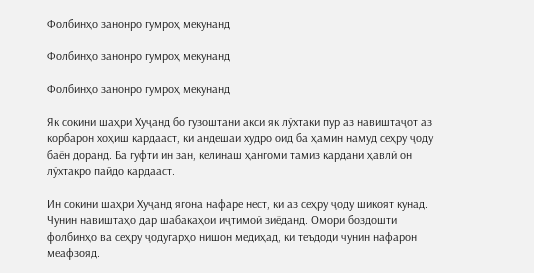Фолбинҳо занонро гумроҳ мекунанд

Фолбинҳо занонро гумроҳ мекунанд

Фолбинҳо занонро гумроҳ мекунанд

Як сокини шаҳри Хуҷанд бо гузоштани акси як лӯхтаки пур аз навиштаҷот аз корбарон хоҳиш кардааст, ки андешаи худро оид ба ҳамин намуд сеҳру ҷоду баён доранд. Ба гуфти ин зан, келинаш ҳангоми тамиз кардани ҳавлӣ он лӯхтакро пайдо кардааст.

Ин сокини шаҳри Хуҷанд ягона нафаре нест, ки аз сеҳру ҷоду шикоят кунад. Чунин навиштаҳо дар шабакаҳои иҷтимоӣ зиёданд. Омори боздошти фолбинҳо ва сеҳру ҷодугарҳо нишон медиҳад, ки теъдоди чунин нафарон меафзояд.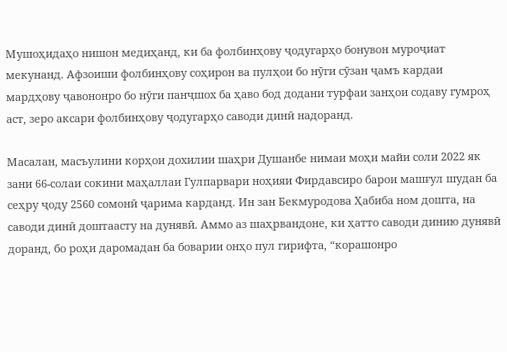Мушоҳидаҳо нишон медиҳанд, ки ба фолбинҳову ҷодугарҳо бонувон муроҷиат мекунанд. Афзоиши фолбинҳову соҳирон ва пулҳои бо нӯги сӯзан ҷамъ кардаи мардҳову ҷавононро бо нӯги панҷшох ба ҳаво бод додани турфаи занҳои содаву гумроҳ аст, зеро аксари фолбинҳову ҷодугарҳо саводи динӣ надоранд.

Масалан, масъулини корҳои дохилии шаҳри Душанбе нимаи моҳи майи соли 2022 як зани 66-солаи сокини маҳаллаи Гулпарвари ноҳияи Фирдавсиро барои машғул шудан ба сеҳру ҷоду 2560 сомонӣ ҷарима карданд. Ин зан Бекмуродова Ҳабиба ном дошта, на саводи динӣ доштаасту на дунявӣ. Аммо аз шаҳрвандоне, ки ҳатто саводи динию дунявӣ доранд, бо роҳи даромадан ба боварии онҳо пул гирифта, “корашонро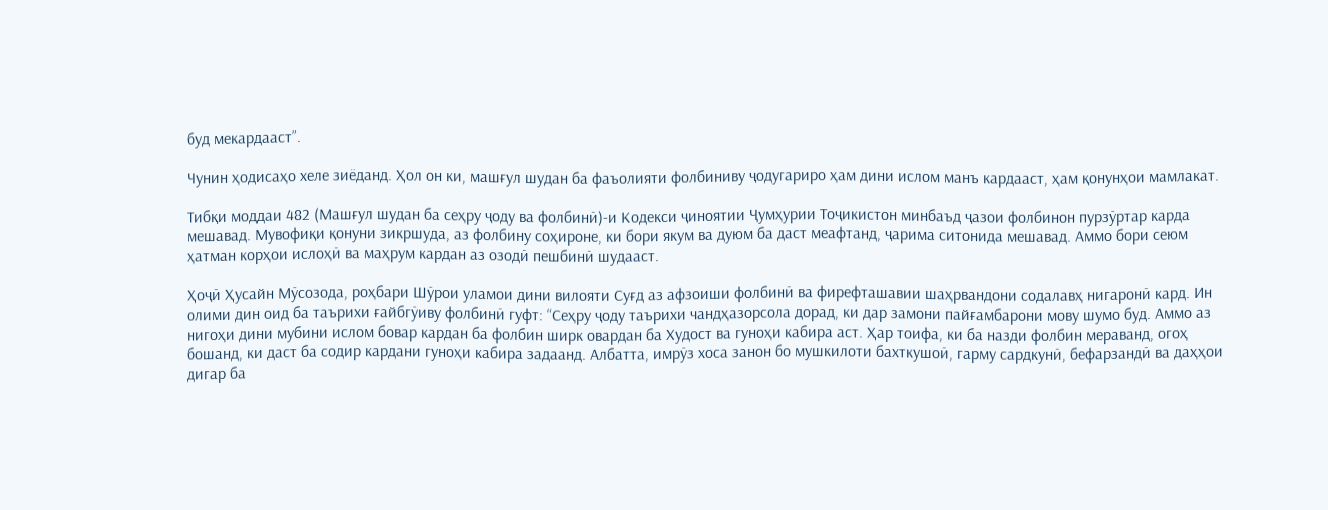буд мекардааст”.

Чунин ҳодисаҳо хеле зиёданд. Ҳол он ки, машғул шудан ба фаъолияти фолбиниву ҷодугариро ҳам дини ислом манъ кардааст, ҳам қонунҳои мамлакат.

Тибқи моддаи 482 (Машғул шудан ба сеҳру ҷоду ва фолбинӣ)-и Кодекси ҷиноятии Ҷумҳурии Тоҷикистон минбаъд ҷазои фолбинон пурзӯртар карда мешавад. Мувофиқи қонуни зикршуда, аз фолбину соҳироне, ки бори якум ва дуюм ба даст меафтанд, ҷарима ситонида мешавад. Аммо бори сеюм ҳатман корҳои ислоҳӣ ва маҳрум кардан аз озодӣ пешбинӣ шудааст.

Ҳоҷӣ Ҳусайн Мӯсозода, роҳбари Шӯрои уламои дини вилояти Суғд аз афзоиши фолбинӣ ва фирефташавии шаҳрвандони содалавҳ нигаронӣ кард. Ин олими дин оид ба таърихи ғайбгӯиву фолбинӣ гуфт: “Сеҳру ҷоду таърихи чандҳазорсола дорад, ки дар замони пайғамбарони мову шумо буд. Аммо аз нигоҳи дини мубини ислом бовар кардан ба фолбин ширк овардан ба Худост ва гуноҳи кабира аст. Ҳар тоифа, ки ба назди фолбин мераванд, огоҳ бошанд, ки даст ба содир кардани гуноҳи кабира задаанд. Албатта, имрӯз хоса занон бо мушкилоти бахткушоӣ, гарму сардкунӣ, бефарзандӣ ва даҳҳои дигар ба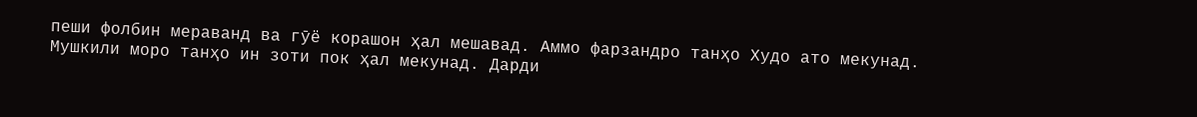пеши фолбин мераванд ва гӯё корашон ҳал мешавад. Аммо фарзандро танҳо Худо ато мекунад. Мушкили моро танҳо ин зоти пок ҳал мекунад. Дарди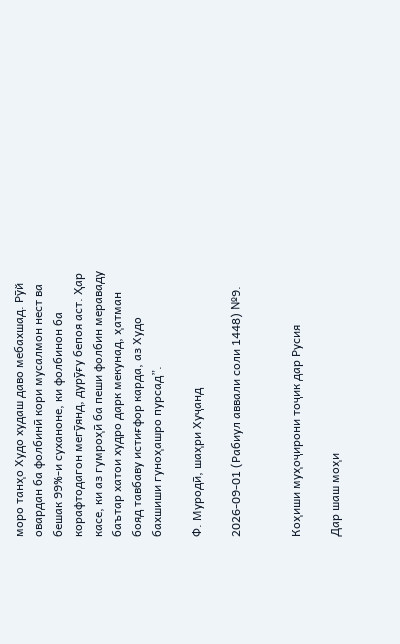моро танҳо Худо худаш даво мебахшад. Рӯй овардан ба фолбинӣ кори мусалмон нест ва бешак 99%-и суханоне, ки фолбинон ба корафтодагон мегӯянд, дурӯғу бепоя аст. Ҳар касе, ки аз гумроҳӣ ба пеши фолбин мераваду баътар хатои худро дарк мекунад, ҳатман бояд тавбаву истиғфор карда, аз Худо бахшиши гуноҳашро пурсад”.

Ф. Муродӣ, шаҳри Хуҷанд

2026-09-01 (Рабиул аввали соли 1448) №9.


Коҳиши муҳоҷирони тоҷик дар Русия

Дар шаш моҳи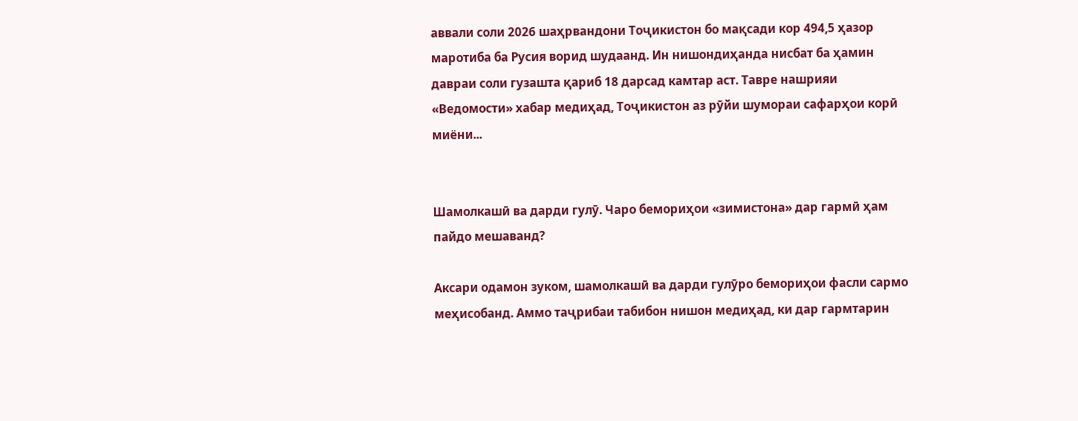аввали соли 2026 шаҳрвандони Тоҷикистон бо мақсади кор 494,5 ҳазор маротиба ба Русия ворид шудаанд. Ин нишондиҳанда нисбат ба ҳамин давраи соли гузашта қариб 18 дарсад камтар аст. Тавре нашрияи «Ведомости» хабар медиҳад, Тоҷикистон аз рӯйи шумораи сафарҳои корӣ миёни...


Шамолкашӣ ва дарди гулӯ. Чаро бемориҳои «зимистона» дар гармӣ ҳам пайдо мешаванд?

Аксари одамон зуком, шамолкашӣ ва дарди гулӯро бемориҳои фасли сармо меҳисобанд. Аммо таҷрибаи табибон нишон медиҳад, ки дар гармтарин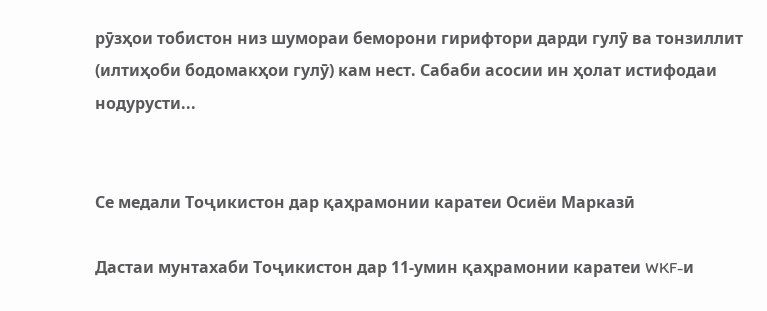рӯзҳои тобистон низ шумораи беморони гирифтори дарди гулӯ ва тонзиллит (илтиҳоби бодомакҳои гулӯ) кам нест. Сабаби асосии ин ҳолат истифодаи нодурусти...


Се медали Тоҷикистон дар қаҳрамонии каратеи Осиёи Марказӣ

Дастаи мунтахаби Тоҷикистон дар 11-умин қаҳрамонии каратеи WKF-и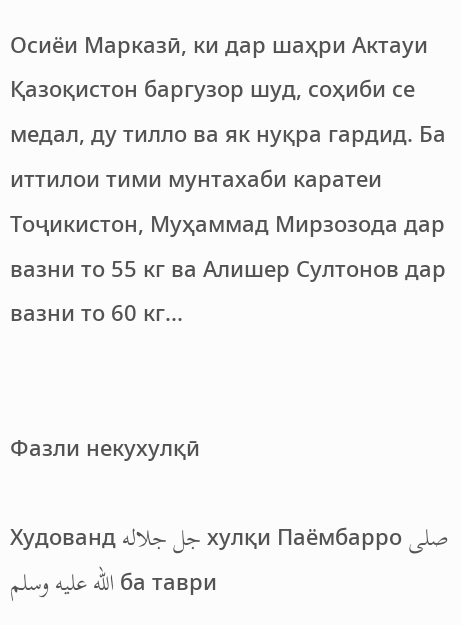Осиёи Марказӣ, ки дар шаҳри Актауи Қазоқистон баргузор шуд, соҳиби се медал, ду тилло ва як нуқра гардид. Ба иттилои тими мунтахаби каратеи Тоҷикистон, Муҳаммад Мирзозода дар вазни то 55 кг ва Алишер Султонов дар вазни то 60 кг...


Фазли некухулқӣ

Худованд جل جلاله хулқи Паёмбарро صلى الله عليه وسلم ба таври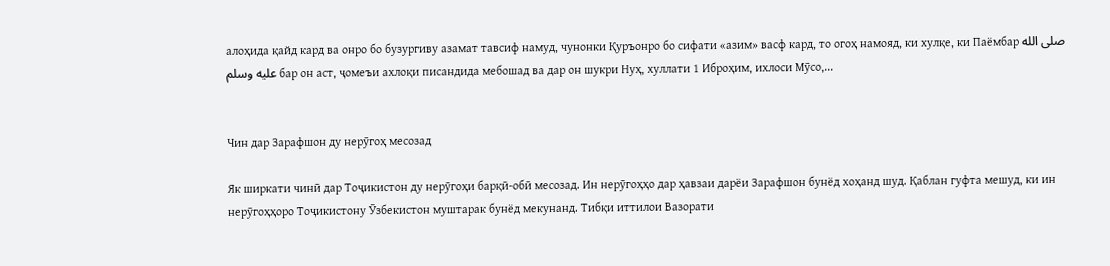алоҳида қайд кард ва онро бо бузургиву азамат тавсиф намуд, чунонки Қуръонро бо сифати «азим» васф кард, то огоҳ намояд, ки хулқе, ки Паёмбар صلى الله عليه وسلم бар он аст, ҷомеъи ахлоқи писандида мебошад ва дар он шукри Нуҳ, хуллати 1 Иброҳим, ихлоси Мӯсо,...


Чин дар Зарафшон ду нерӯгоҳ месозад

Як ширкати чинӣ дар Тоҷикистон ду нерӯгоҳи барқӣ-обӣ месозад. Ин нерӯгоҳҳо дар ҳавзаи дарёи Зарафшон бунёд хоҳанд шуд. Қаблан гуфта мешуд, ки ин нерӯгоҳҳоро Тоҷикистону Ӯзбекистон муштарак бунёд мекунанд. Тибқи иттилои Вазорати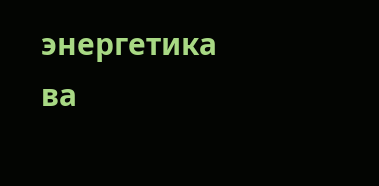энергетика ва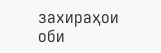захираҳои оби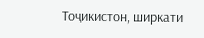Тоҷикистон, ширкати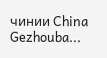чинии China Gezhouba...